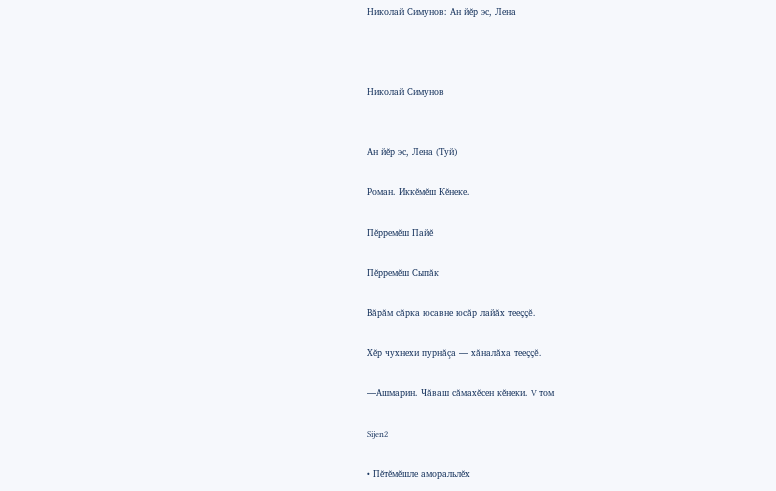Николай Симунов: Ан йĕр эс, Лена



Николай Симунов


Ан йĕр эс, Лена (Туй)

Роман. Иккĕмĕш Кĕнеке.

Пĕрремĕш Пайĕ

Пĕрремĕш Сыпăк

Вăрăм сăрка юсавне юсăр лайăх тееççĕ.

Хĕр чухнехи пурнăçа — хăналăха тееççĕ.

—Ашмарин. Чăваш сăмахĕсен кĕнеки. V том

Sijen2

• Пĕтĕмĕшле аморальлĕх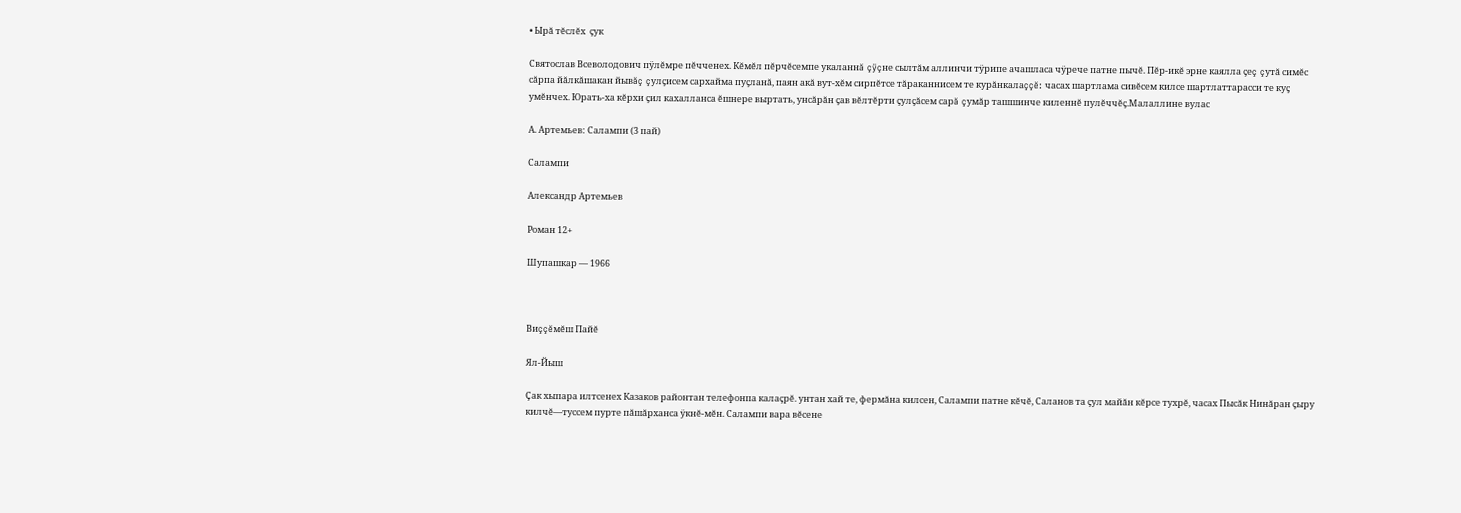• Ырă тĕслĕх  çук

Святослав Всеволодович пÿлĕмре пĕчченех. Кĕмĕл пĕрчĕсемпе укаланнă çÿçне сылтăм аллинчи тÿрипе ачашласа чÿрече патне пычĕ. Пĕр-икĕ эрне каялла çеç çутă симĕс сăрпа йăлкăшакан йывăç çулçисем сархайма пуçланă, паян акă вут-хĕм сирпĕтсе тăраканнисем те курăнкалаççĕ: часах шартлама сивĕсем килсе шартлаттарасси те куç умĕнчех. Юрать-ха кĕрхи çил кахалланса ĕшнере выртать, унсăрăн çав вĕлтĕрти çулçăсем сарă çумăр ташшинче киленнĕ пулĕччĕç.Малаллине вулас

А. Артемьев: Салампи (3 пай)

Салампи

Александр Артемьев

Роман 12+

Шупашкар — 1966



Виççĕмĕш Пайĕ

Ял-Йыш

Çак хыпара илтсенех Казаков районтан телефонпа калаçрĕ. унтан хай те, фермăна килсен, Салампи патне кĕчĕ, Саланов та çул майăн кĕрсе тухрĕ, часах Пысăк Нинăран çыру килчĕ—туссем пурте пăшăрханса ÿкнĕ-мĕн. Салампи вара вĕсене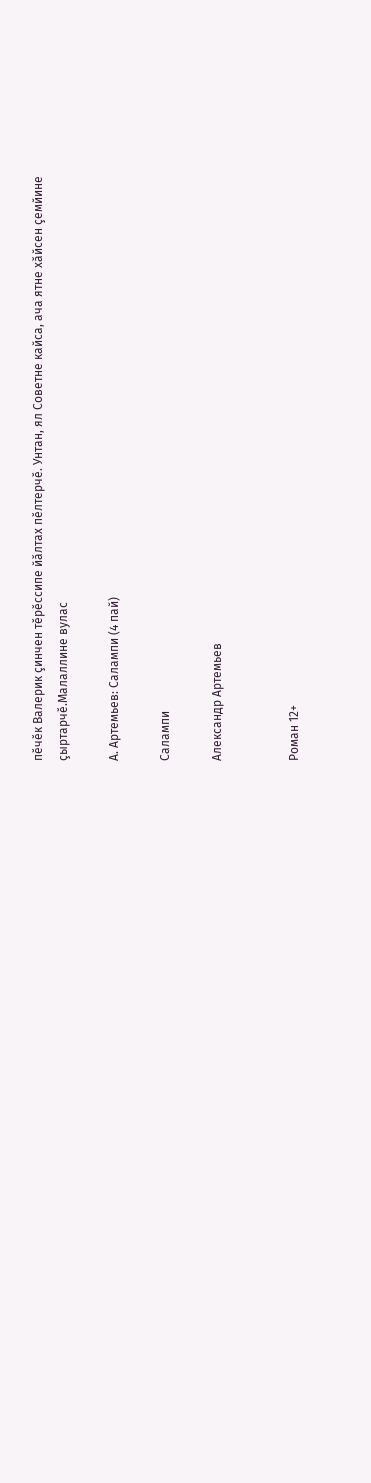пĕчĕк Валерик çинчен тĕрĕссипе йăлтах пĕлтерчĕ. Унтан, ял Советне кайса, ача ятне хăйсен çемйине çыртарчĕ.Малаллине вулас

А. Артемьев: Салампи (4 пай)

Салампи

Александр Артемьев


Роман 12+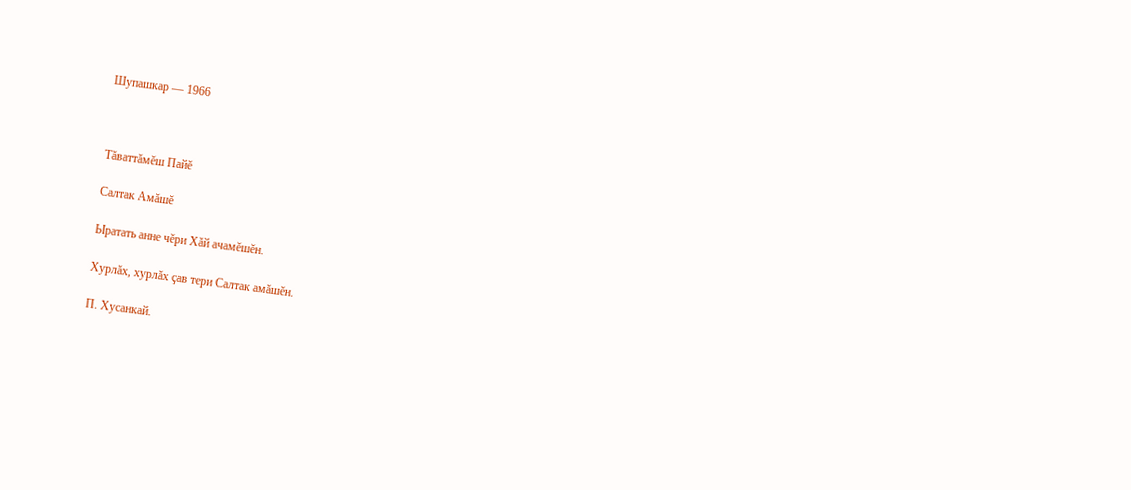Шупашкар — 1966



Тăваттăмĕш Пайĕ

Салтак Амăшĕ

Ыратать анне чĕри Хăй ачамĕшĕн.

Хурлăх, хурлăх çав тери Салтак амăшĕн.

П. Хусанкай.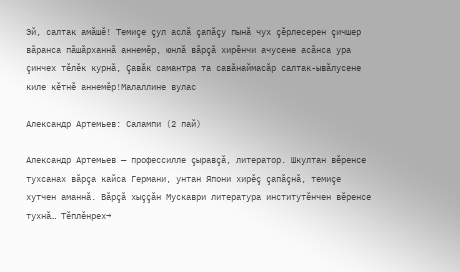Эй, салтак амăшĕ! Темиçе çул аслă çапăçу пынă чух çĕрлесерен çичшер вăранса пăшăрханнă аннемĕр, юнлă вăрçă хирĕнчи ачусене асăнса ура çинчех тĕлĕк курнă, Çавăк самантра та савăнаймасăр салтак-ывăлусене киле кĕтнĕ аннемĕр!Малаллине вулас

Александр Артемьев: Салампи (2 пай)

Александр Артемьев — профессилле çыравçă, литератор. Шкултан вĕренсе тухсанах вăрçа кайса Германи, унтан Япони хирĕç çапăçнă, темиçе хутчен аманнă. Вăрçă хыççăн Мускаври литература институтĕнчен вĕренсе тухнă… Тĕплĕнрех→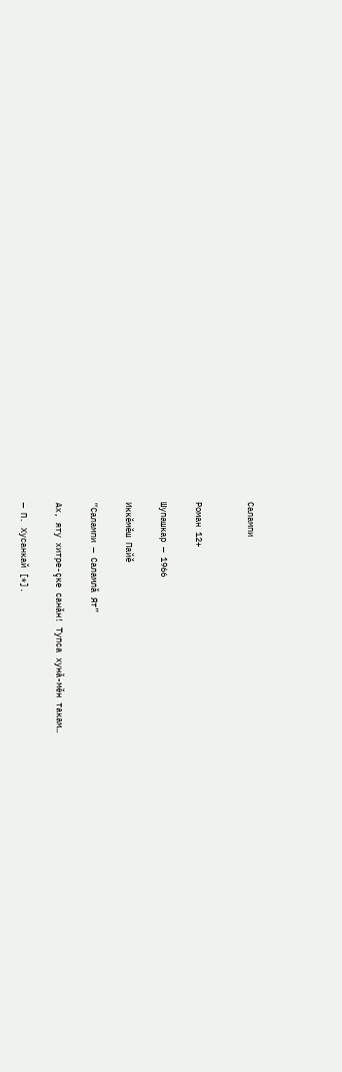Салампи


Роман 12+

Шупашкар — 1966

Иккĕмĕш Пайĕ

“Салампи — Саламлă Ят”

Ах, яту хитре-çке санăн! Тупса хунă-мĕн такам…

— П. Xусанкай [*].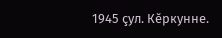1945 çул. Кĕркунне.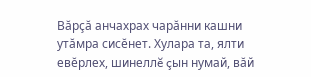Вăрçă анчахрах чарăнни кашни утăмра сисĕнет. Хулара та, ялти евĕрлех, шинеллĕ çын нумай, вăй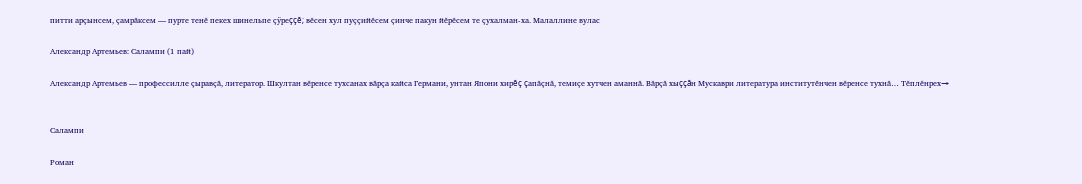питти арçынсем, çамрăксем — пурте тенĕ пекех шинельпе çÿреççĕ; вĕсен хул пуççийĕсем çинче пакун йĕрĕсем те çухалман-ха. Малаллине вулас

Александр Артемьев: Салампи (1 пай)

Александр Артемьев — профессилле çыравçă, литератор. Шкултан вĕренсе тухсанах вăрçа кайса Германи, унтан Япони хирĕç çапăçнă, темиçе хутчен аманнă. Вăрçă хыççăн Мускаври литература институтĕнчен вĕренсе тухнă… Тĕплĕнрех→


Салампи

Роман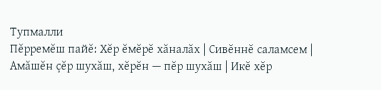Тупмалли
Пĕрремĕш пайĕ: Хĕр ĕмĕрĕ хăналăх | Сивĕннĕ саламсем | Амăшĕн çĕр шухăш, хĕрĕн — пĕр шухăш | Икĕ хĕр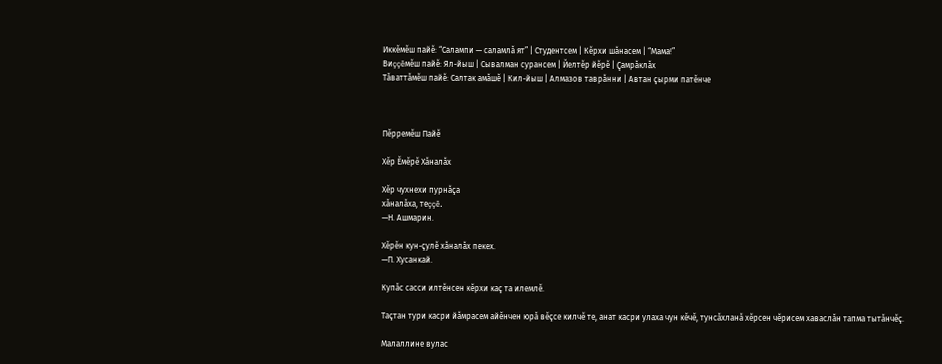Иккĕмĕш пайĕ: “Салампи — саламлă ят” | Студентсем | Кĕрхи шăнасем | “Мама!”
Виççĕмĕш пайĕ: Ял-йыш | Сывалман сурансем | Йелтĕр йĕрĕ | Çамрăклăх
Тăваттăмĕш пайĕ: Салтак амăшĕ | Кил-йыш | Алмазов таврăнни | Автан çырми патĕнче



Пĕрремĕш Пайĕ

Хĕр Ĕмĕрĕ Хăналăх

Хĕр чухнехи пурнăçа
хăналăха, теççĕ.
—Н. Ашмарин.

Хĕрĕн кун-çулĕ хăналăх пекех.
—П. Xусанкай.

Купăс сасси илтĕнсен кĕрхи каç та илемлĕ.

Таçтан тури касри йăмрасем айĕнчен юрă вĕçсе килчĕ те, анат касри улаха чун кĕчĕ, тунсăхланă хĕрсен чĕрисем хаваслăн тапма тытăнчĕç.

Малаллине вулас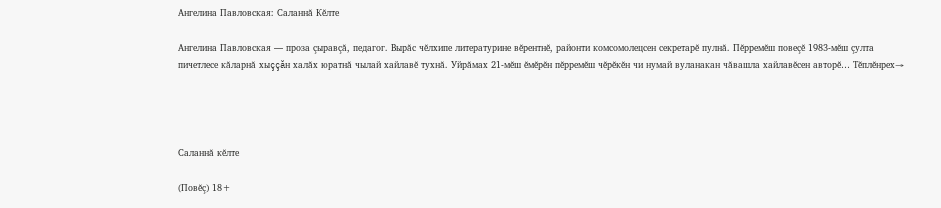Ангелина Павловская: Саланнă Кĕлте

Ангелина Павловская — проза çыравçă, педагог. Вырăс чĕлхипе литературине вĕрентнĕ, районти комсомолецсен секретарĕ пулнă. Пĕрремĕш повеçĕ 1983-мĕш çулта пичетлесе кăларнă хыççăн халăх юратнă чылай хайлавĕ тухнă. Уйрăмах 21-мĕш ĕмĕрĕн пĕрремĕш чĕрĕкĕн чи нумай вуланакан чăвашла хайлавĕсен авторĕ… Тĕплĕнрех→




Саланнă кĕлте

(Повĕç) 18+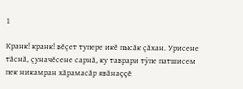1

Кранк! кранк! вĕçет тупере икĕ пысăк çăхан. Урисене тăснă, çуначĕсене сарнă, ку таврари тÿпе патшисем пек никамран хăрамасăр явăнаççĕ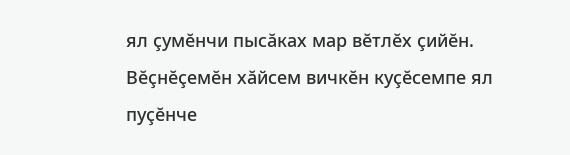ял çумĕнчи пысăках мар вĕтлĕх çийĕн. Вĕçнĕçемĕн хăйсем вичкĕн куçĕсемпе ял пуçĕнче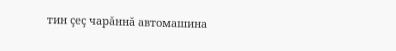тин çеç чарăннă автомашина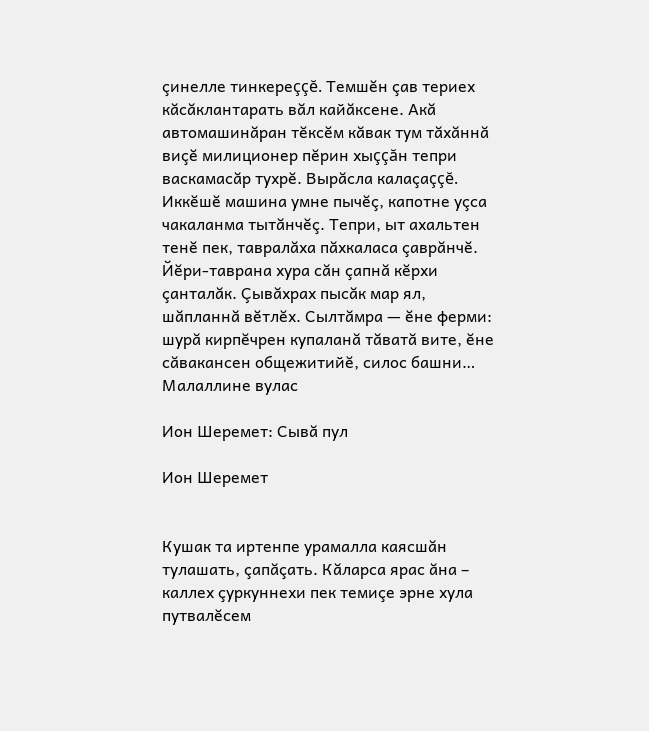çинелле тинкереççĕ. Темшĕн çав териех кăсăклантарать вăл кайăксене. Акă автомашинăран тĕксĕм кăвак тум тăхăннă виçĕ милиционер пĕрин хыççăн тепри васкамасăр тухрĕ. Вырăсла калаçаççĕ. Иккĕшĕ машина умне пычĕç, капотне уçса чакаланма тытăнчĕç. Тепри, ыт ахальтен тенĕ пек, тавралăха пăхкаласа çаврăнчĕ.
Йĕри-таврана хура сăн çапнă кĕрхи çанталăк. Çывăхрах пысăк мар ял, шăпланнă вĕтлĕх. Сылтăмра — ĕне ферми: шурă кирпĕчрен купаланă тăватă вите, ĕне сăвакансен общежитийĕ, силос башни…
Малаллине вулас

Ион Шеремет: Сывă пул

Ион Шеремет


Кушак та иртенпе урамалла каясшăн тулашать, çапăçать. Кăларса ярас ăна – каллех çуркуннехи пек темиçе эрне хула путвалĕсем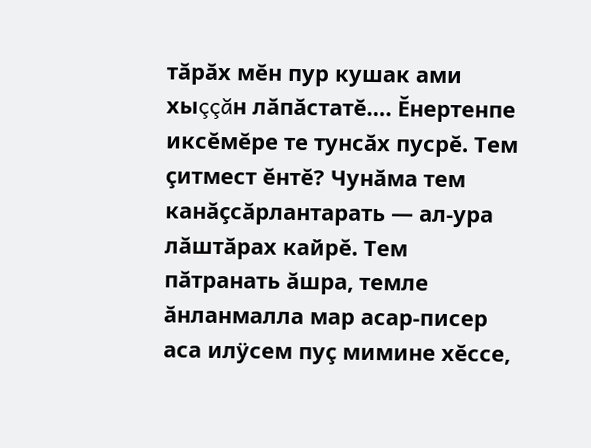тăрăх мĕн пур кушак ами хыççăн лăпăстатĕ…. Ĕнертенпе иксĕмĕре те тунсăх пусрĕ. Тем çитмест ĕнтĕ? Чунăма тем канăçсăрлантарать — ал-ура лăштăрах кайрĕ. Тем пăтранать ăшра, темле ăнланмалла мар асар-писер аса илÿсем пуç мимине хĕссе,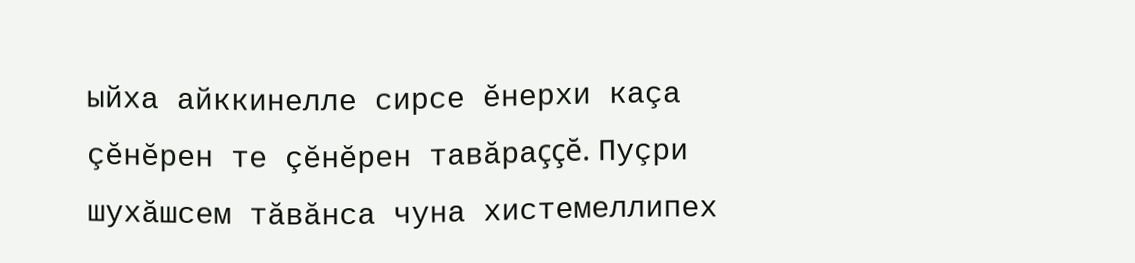ыйха айккинелле сирсе ĕнерхи каçа çĕнĕрен те çĕнĕрен тавăраççĕ. Пуçри шухăшсем тăвăнса чуна хистемеллипех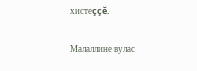хистеççĕ.

Малаллине вулас